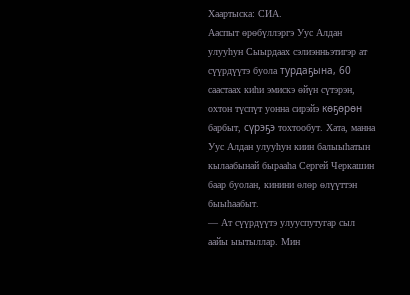Хаартыска: СИА.
Ааспыт өрөбүллэргэ Уус Алдан улууһун Сыырдаах сэлиэнньэтигэр ат сүүрдүүтэ буола турдаҕына, 60 саастаах киһи эмискэ өйүн сүтэрэн, охтон түспүт уонна сирэйэ көҕөрөн барбыт, сүрэҕэ тохтообут. Хата, манна Уус Алдан улууһун киин балыыһатын кылаабынай бырааһа Сергей Черкашин баар буолан, кинини өлөр өлүүттэн быыһаабыт.
— Ат сүүрдүүтэ улууспутугар сыл аайы ыытыллар. Мин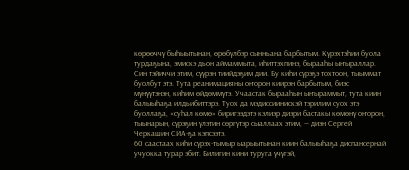көрөөччү быһыытынан, өрөбүлбэр сынньана барбытым. Күрэхтэһии буола турдаҕына, эмискэ дьон аймаммыта, иһиттэхпинэ, бырааһы ыҥыраллар. Син тэйиччи этим, сүүрэн тиийдэҕим дии. Бу киһи сүрэҕэ тохтоон, тыыммат буолбут этэ. Тута реанимацияны оҥорон киирэн барбытым, биэс мүнүүтэнэн, киһим өйдөммүтэ. Учаастак бырааһын ыҥыраммыт, тута киин балыыһаҕа илдьибиттэрэ. Туох да мэдиссиинискэй тэрилим суох этэ буоллаҕа, «суһал көмө» биригээдэтэ кэлиэр диэри бастакы көмөнү оҥорон, тыынарын, сүрэҕин үлэтин сөргүтэр сыаллаах этим, — диэн Сергей Черкашин СИА-ҕа кэпсээтэ.
60 саастаах киһи сүрэх-тымыр ыарыытынан киин балыыһаҕа диспансернай учуокка турар эбит. Билигин кини туруга үчүгэй,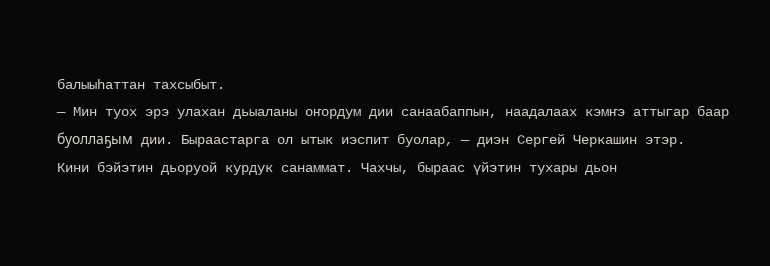балыыһаттан тахсыбыт.
— Мин туох эрэ улахан дьыаланы оҥордум дии санаабаппын, наадалаах кэмҥэ аттыгар баар буоллаҕым дии. Быраастарга ол ытык иэспит буолар, — диэн Сергей Черкашин этэр.
Кини бэйэтин дьоруой курдук санаммат. Чахчы, быраас үйэтин тухары дьон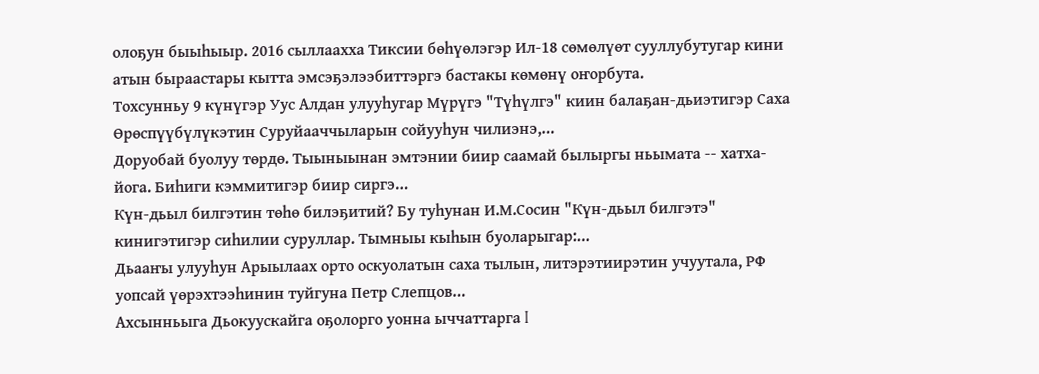олоҕун быыһыыр. 2016 сыллаахха Тиксии бөһүөлэгэр Ил-18 сөмөлүөт сууллубутугар кини атын быраастары кытта эмсэҕэлээбиттэргэ бастакы көмөнү оҥорбута.
Тохсунньу 9 күнүгэр Уус Алдан улууһугар Мүрүгэ "Түһүлгэ" киин балаҕан-дьиэтигэр Саха Өрөспүүбүлүкэтин Суруйааччыларын сойууһун чилиэнэ,…
Доруобай буолуу төрдө. Тыыныынан эмтэнии биир саамай былыргы ньымата -- хатха-йога. Биһиги кэммитигэр биир сиргэ…
Күн-дьыл билгэтин төһө билэҕитий? Бу туһунан И.М.Сосин "Күн-дьыл билгэтэ" кинигэтигэр сиһилии суруллар. Тымныы кыһын буоларыгар:…
Дьааҥы улууһун Арыылаах орто оскуолатын саха тылын, литэрэтиирэтин учуутала, РФ уопсай үөрэхтээһинин туйгуна Петр Слепцов…
Ахсынньыга Дьокуускайга оҕолорго уонна ыччаттарга I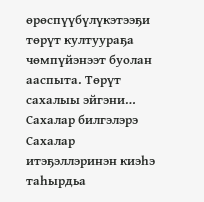өрөспүүбүлүкэтээҕи төрүт култуураҕа чөмпүйэнээт буолан ааспыта. Төрүт сахалыы эйгэни…
Сахалар билгэлэрэ Сахалар итэҕэллэринэн киэһэ таһырдьа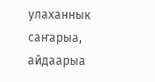улаханнык саҥарыа, айдаарыа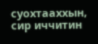суохтааххын, сир иччитин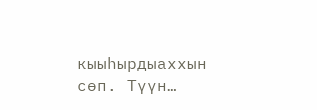кыыһырдыаххын сөп. Түүн…